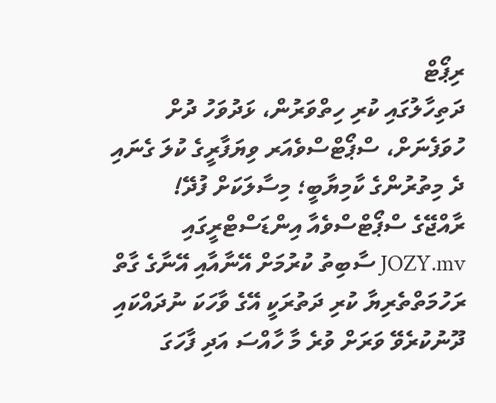ރިޕޯޓް
ދަތިހާލުގައި ކުރި ހިތްވަރުން، ޅަދުވަހު ދުށް ހުވަފެނަށް، ސްޕޯޓްސްވެއަރ ވިޔަފާރީގެ ކުލަ ގެނައި ދެ މިތުރުންގެ ކާމިޔާބީ؛ މިސާލަކަށް ފުދޭ!
ރާއްޖޭގެ ސްޕޯޓްސްވެއާ އިންޑަސްޓްރީގައި JOZY.mv ސާބިތު ކުރުމަށް އޭނާއާއި އޭނާގެ ގާތް ރަހުމަތްތެރިޔާ ކުރި ދަތުރަކީ އޭގެ ވާހަކަ ނުދައްކައި ދޫނުކުރެވޭ ވަރަށް ވުރެ މާ ހާއްސަ އަދި ފާހަގަ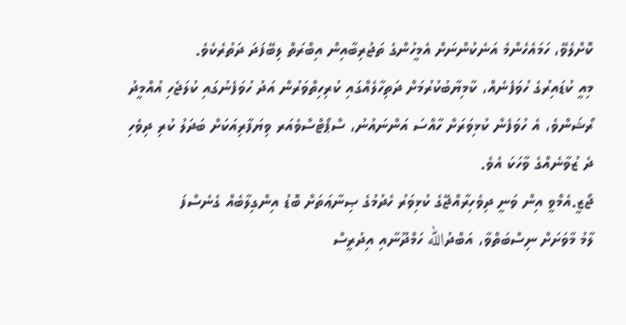ކޮށްލެވޭ، ހަމައެހެންމެ އަނެކުންނަށް އެމީހުންގެ ތަޖުރިބާއިން އިބްރަތް ލިބޭފަދަ ދަތުރެކެވެ.
މިއީ ކުޑައިރުގެ ހުވަފެނެއް، ކާމިޔާބުކުރުމަށް ދަތިހާލެއްގައި ކުރިހިތްވަރުން އަދު ހުވަފެނުގައި ކުލަޖެހި އުއްމީދު ރޯޝަންވެ، އެ ހުވަފެން ކުޅިވަރަށް ހާއްސަ އަންނައުނު، ސްޕޯޓްސްވެއަރ ވިޔަފާރިއަކަށް ބަދަލު ކުރި ދިވެހި ދެ ޒުވާނެއްގެ ވާހަކަ އެވެ.
ޖޯޒީ.އެމްވީ އިން ވަނީ ދިވެހިރާއްޖޭގެ ކުޅިވަރު ހެދުމުގެ ޞިނާޢަތަށް ބޮޑު އިންގިލާބެއް ގެނެސްފަ
ލާމު މާވަށަށް ނިސްބަތްވާ، އަބްދުالله ހަމްދޫނާއި އިދުރީސް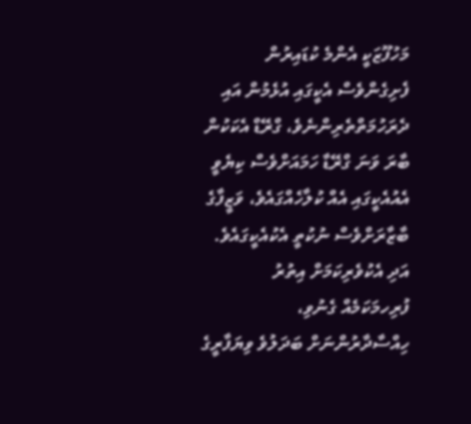މަހުފޫޒަކީ އެންމެ ކުޑައިރުން ފެށިގެންވެސް އެކީގައި އުޅެމުން އައި ދެރަހުމަތްތެރިންނެވެ، ގްރޭޑް އެކަކުން ބާރަ ވަނަ ގްރޭޑާ ހަމައަށްވެސް ކިޔެވީ އެއުއެކީގައި އެއް ކުލާހެއްގައެވެ، ވަޒީފާގެ ބާޒާރަށްވެސް ނުކުތީ އެކުއެކީގައެވެ. އަދި އެކުވެރިކަމަށް އިތުރު ފުރިހމަކަމެއް ގެނުވި، ހިއްސާދާރުންނަށް ބަދަލުވެ ވިޔަފާރީގެ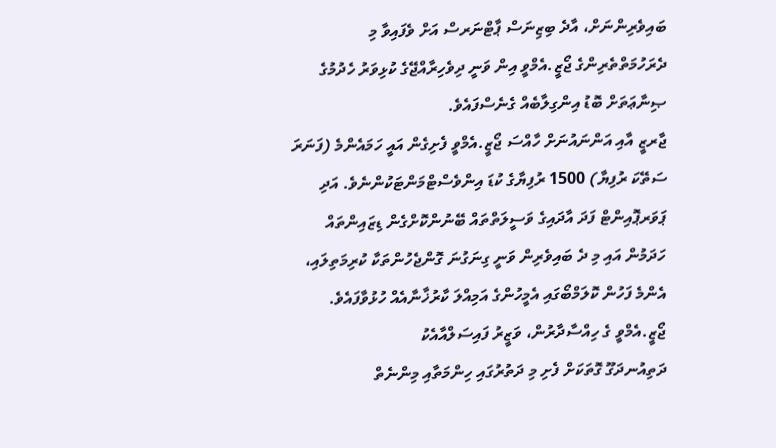ބައިވެރިންނަށް، އާދެ ބިޒިނަސް ޕާޓްނަރސް އަށް ވެފައިވާ މި ދެރަހުމަތްތެރިންގެ ޖޯޒީ.އެމްވީ އިން ވަނީ ދިވެހިރާއްޖޭގެ ކުޅިވަރު ހެދުމުގެ ޞިނާޢަތަށް ބޮޑު އިންގިލާބެއް ގެނެސްފައެވެ.
ޖާރޒީ އާއި އަންނައުނަށް ހާއްސަ ޖޯޒީ.އެމްވީ ފެށިގެން އައީ ހަމައެންމެ (ފަނަރަ ސަތޭކަ ރުފިޔާ) 1500 ރުފިޔާގެ ކުޑަ އިންވެސްޓްމަންޓަކުންނެވެ. އަދި ޕަވަރޕޮއިންޓް ފަދަ އާދައިގެ ވަސީލަތްތައް ބޭނުންކޮށްގެން ޑިޒައިންތައް ހަދަމުން އައި މި ދެ ބައިވެރިން ވަނީ ގިނަގުނަ ގޮންޖެހުންތަކާ ކުރިމަތިލައި، އެންމެ ފަހުން ކޮލަމްބޯގައި އެމީހުންގެ އަމިއްލަ ކާރުޚާނާއެއް ހުޅުވާފައެވެ.
ޖޯޒީ.އެމްވީ ގެ ހިއްސާދާރުން، ވަޒީރު ފައިސަލްއާއެކު
ދަތިއުނދަގޫ ގޮތަކަށް ފެށި މި ދަތުރުގައި ހިންމަތާއި މިންނެތް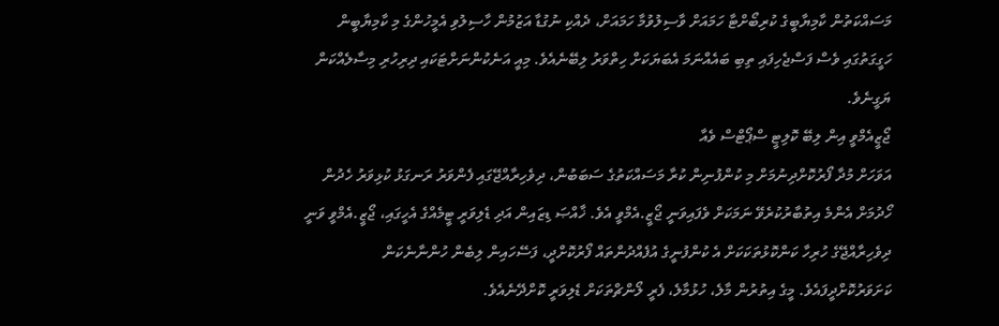މަސައްކަތުން ކާމިޔާބީގެ ކުރިބޯށްޓާ ހަމައަށް ވާސިލުވުމާ ހަމައަށް، ދެއްކި ނުގުޑާ އަޒުމުން ހާސިލުވި އެމީހުންގެ މި ކާމިޔާބީން ހަގީގަތުގައި ވެސް ފަސްޖެހިފައި ތިބި ބައެއްނަމަ އެބަޔަކަށް ހިތްވަރު ލިބޭނެއެވެ. މިއީ އަނެކުންނަށްޓަކައި ދިރިހުރި މިސާލެއްކަން ޔަގީނެވެ.
ޖޯޒީއެމްވީ އިން ލިބޭ ކޮލިޓީ ސްޕޯޓްސް ވެއާ
އަވަހަށް މުދާ ފޯރުކޮށްދިނުމަށް މި ކުންފުނިން ކުރާ މަސައްކަތުގެ ސަބަބުން، ދިވެހިރާއްޖޭގައި ފެންވަރު ރަނގަޅު ކުޅިވަރު ހެދުން ހޯދުމަށް އެންމެ އިތުބާރުކުރެވޭ ނަމަކަށް ވެފައިވަނީ ޖޯޒީ.އެމްވީ އެވެ. ޚާއްޞަ ޑިޒައިން އަދި ޑެލިވަރީ ޓީމެއްގެ އެހީގައި، ޖޯޒީ.އެމްވީ ވަނީ ދިވެހިރާއްޖޭގެ ހުރިހާ ކަންކޮޅުތަކަކަށް އެ ކުންފުނީގެ އުފެއްދުންތައް ފޯރުކޮށްދީ، ފަސޭހައިން ލިބެން ހުންނާނެކަން ކަށަވަރުކޮށްދީފައެވެ. މީގެ އިތުރުން މާލެ، ހުޅުމާލެ، ފެރީ ލޯންޗްތަކަށް ޑެލިވަރީ ކޮށްދޭނެއެވެ.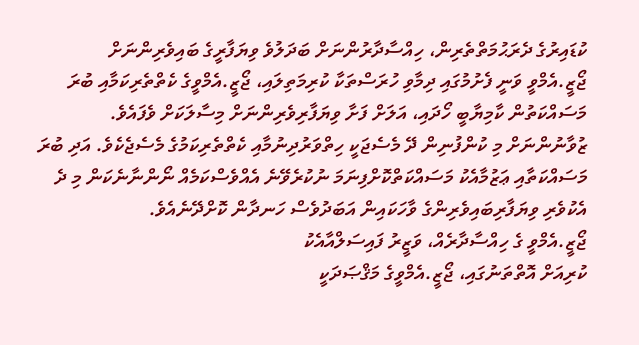ކުޑައިރުގެ ދެރަޙުމަތްތެރިން، ހިއްސާދާރުންނަށް ބަދަލުވެ ވިޔަފާރީގެ ބައިވެރިންނަށް
ޖޯޒީ.އެމްވީ ވަނީ ފެށުމުގައި ދިމާވި ހުރަސްތަކާ ކުރިމަތިލައި، ޖޯޒީ.އެމްވީގެ ކެތްތެރިކަމާއި ބުރަ މަސައްކަތުން ކާމިޔާބީ ހޯދައި، އަލަށް ފަށާ ވިޔަފާރިވެރިންނަށް މިސާލަކަށް ވެފައެވެ.
ޒުވާނުންނަށް މި ކުންފުނިން ދޭ މެސެޖަކީ ހިތްވަރުދިނުމާއި ކެތްތެރިކަމުގެ މެސެޖެކެވެ. އަދި ބުރަ މަސައްކަތާއި ޢަޒުމާއެކު މަސައްކަތްކޮށްފިނަމަ ނުކުރެވޭނެ އެއްވެސްކަމެއް ނޯންނާނެކަން މި ދެ އެކުވެރި ވިޔަފާރިބައިވެރިންގެ ވާހަކައިން އަބަދުވެސް ހަނދާން ކޮށްދޭނެއެވެ.
ޖޯޒީ.އެމްވީ ގެ ހިއްސާދާރެއް، ވަޒީރު ފައިސަލްއާއެކު
ކުރިއަށް އޮތްތަނުގައި، ޖޯޒީ.އެމްވީގެ މަޤްޞަދަކީ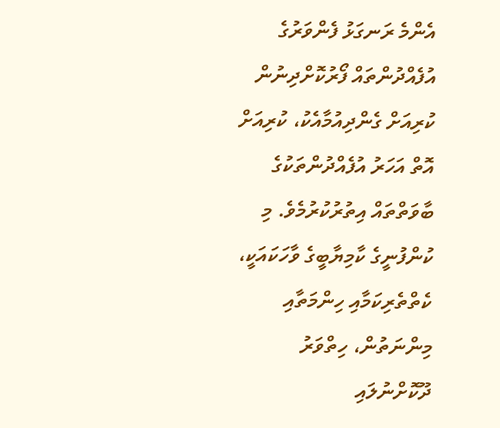އެންމެ ރަނގަޅު ފެންވަރުގެ އުފެއްދުންތައް ފޯރުކޮށްދިނުން ކުރިއަށް ގެންދިއުމާއެކު، ކުރިއަށް އޮތް އަހަރު އުފެއްދުންތަކުގެ ބާވަތްތައް އިތުރުކުރުމެވެ. މި ކުންފުނީގެ ކާމިޔާބީގެ ވާހަކައަކީ، ކެތްތެރިކަމާއި ހިންމަތާއި މިންނަތުން، ހިތްވަރު ދޫކޮށްނުލައި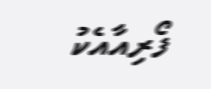ފޯރިއާއެކު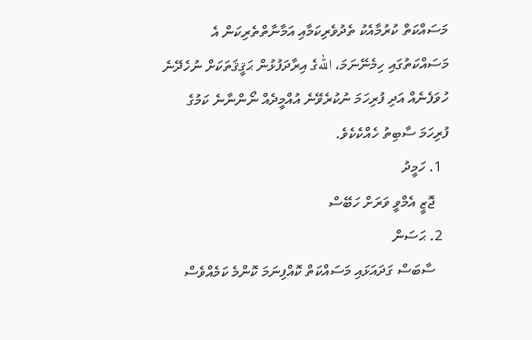މަސައްކަތް ކުރުމާއެކު ތެދުވެރިކަމާއި އަމާނާތްތެރިކަން އެ މަސައްކަތުގައި ހިމެނޭނަމަ، اللهގެ އިރާދަފުޅުން ޙަޤީޤަތަކަށް ނުހެދޭނެ ހުވަފެނެއް އަދި ފުރިހަމަ ނުކުރެވޭނެ އުއްމީދެއް ނޯންނާނެ ކަމުގެ ފުރިހަމަ ސާބިތު ހެއްކެކެވެ.
  1. ހަމީދު
    ޖޮޒީ އެމްވީ ވަރަށް ހަބޭސް
  2. ޙަސަން
    ސާބަސް ގަދައަޅައި މަސައްކަތް ކޮއްފިނަމަ ކޮންމެ ކަމެއްވެސް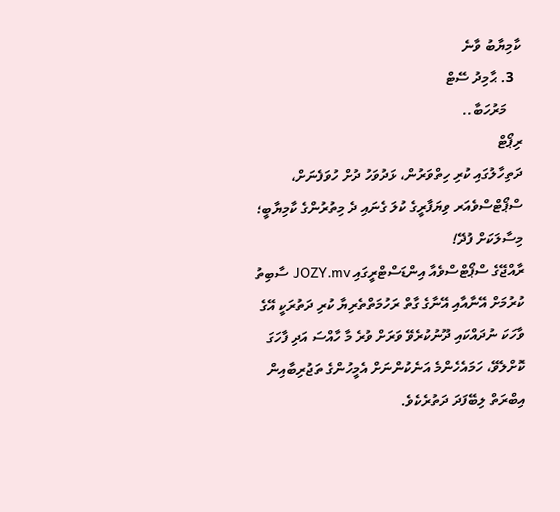ކާމިޔާބު ވާނެ
  3. ޙާމިދު ސޭޓް
    މަރުހަބާ..
ރިޕޯޓް
ދަތިހާލުގައި ކުރި ހިތްވަރުން، ޅަދުވަހު ދުށް ހުވަފެނަށް، ސްޕޯޓްސްވެއަރ ވިޔަފާރީގެ ކުލަ ގެނައި ދެ މިތުރުންގެ ކާމިޔާބީ؛ މިސާލަކަށް ފުދޭ!
ރާއްޖޭގެ ސްޕޯޓްސްވެއާ އިންޑަސްޓްރީގައި JOZY.mv ސާބިތު ކުރުމަށް އޭނާއާއި އޭނާގެ ގާތް ރަހުމަތްތެރިޔާ ކުރި ދަތުރަކީ އޭގެ ވާހަކަ ނުދައްކައި ދޫނުކުރެވޭ ވަރަށް ވުރެ މާ ހާއްސަ އަދި ފާހަގަ ކޮށްލެވޭ، ހަމައެހެންމެ އަނެކުންނަށް އެމީހުންގެ ތަޖުރިބާއިން އިބްރަތް ލިބޭފަދަ ދަތުރެކެވެ.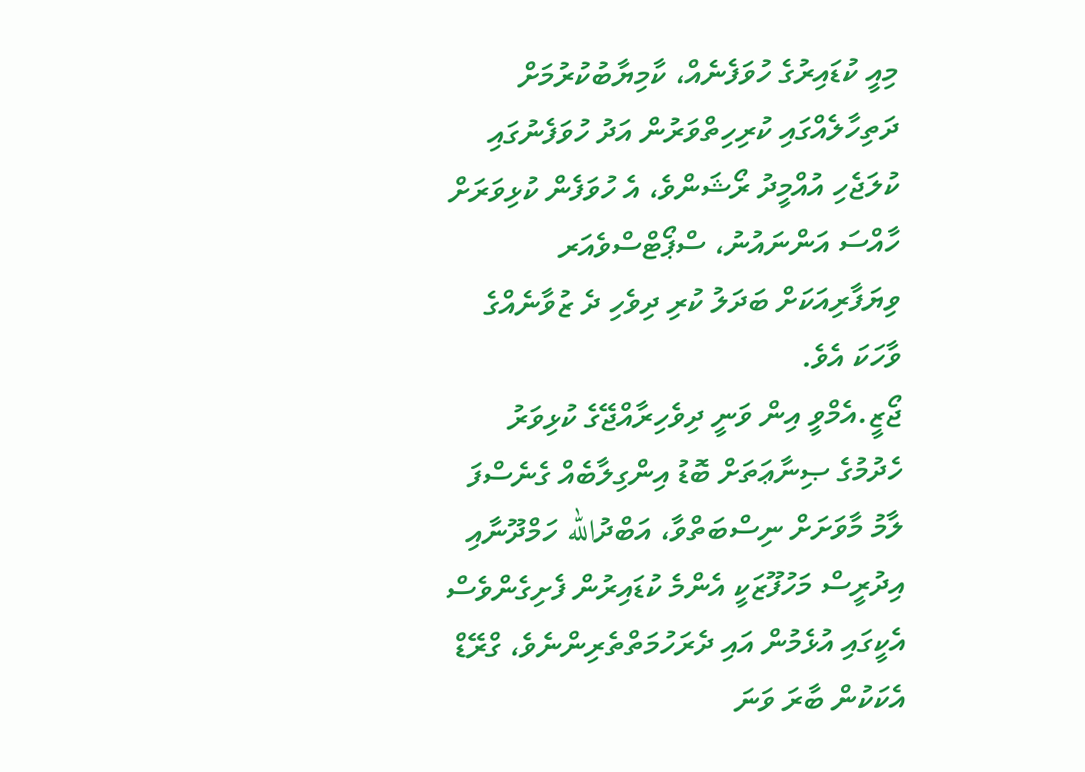މިއީ ކުޑައިރުގެ ހުވަފެނެއް، ކާމިޔާބުކުރުމަށް ދަތިހާލެއްގައި ކުރިހިތްވަރުން އަދު ހުވަފެނުގައި ކުލަޖެހި އުއްމީދު ރޯޝަންވެ، އެ ހުވަފެން ކުޅިވަރަށް ހާއްސަ އަންނައުނު، ސްޕޯޓްސްވެއަރ ވިޔަފާރިއަކަށް ބަދަލު ކުރި ދިވެހި ދެ ޒުވާނެއްގެ ވާހަކަ އެވެ.
ޖޯޒީ.އެމްވީ އިން ވަނީ ދިވެހިރާއްޖޭގެ ކުޅިވަރު ހެދުމުގެ ޞިނާޢަތަށް ބޮޑު އިންގިލާބެއް ގެނެސްފަ
ލާމު މާވަށަށް ނިސްބަތްވާ، އަބްދުالله ހަމްދޫނާއި އިދުރީސް މަހުފޫޒަކީ އެންމެ ކުޑައިރުން ފެށިގެންވެސް އެކީގައި އުޅެމުން އައި ދެރަހުމަތްތެރިންނެވެ، ގްރޭޑް އެކަކުން ބާރަ ވަނަ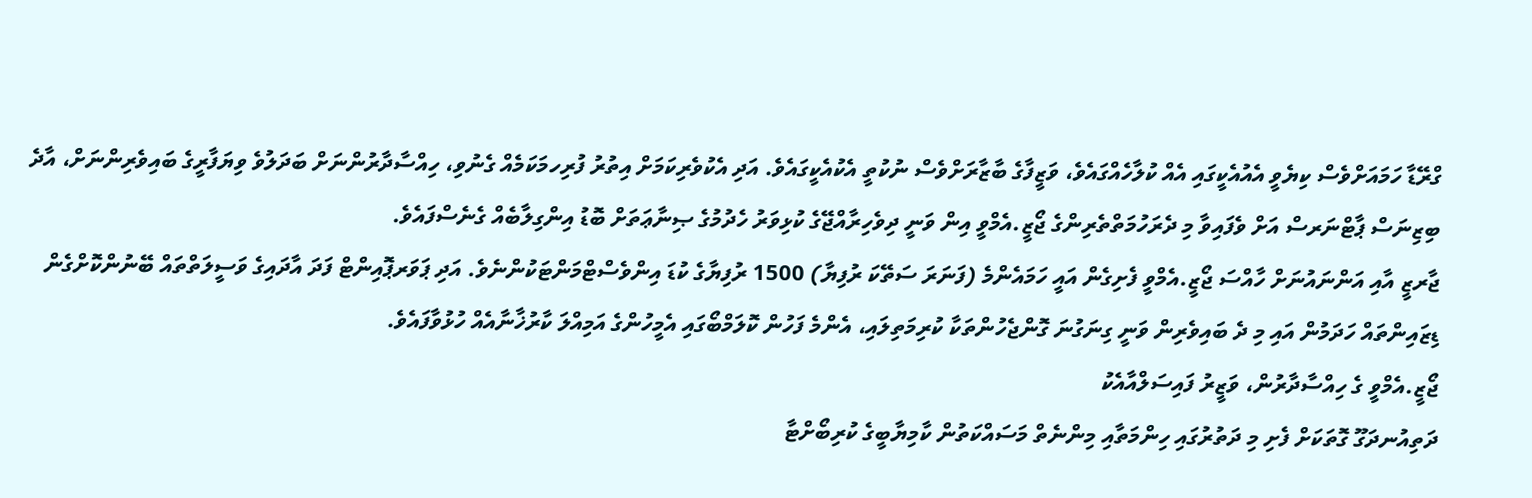ގްރޭޑާ ހަމައަށްވެސް ކިޔެވީ އެއުއެކީގައި އެއް ކުލާހެއްގައެވެ، ވަޒީފާގެ ބާޒާރަށްވެސް ނުކުތީ އެކުއެކީގައެވެ. އަދި އެކުވެރިކަމަށް އިތުރު ފުރިހމަކަމެއް ގެނުވި، ހިއްސާދާރުންނަށް ބަދަލުވެ ވިޔަފާރީގެ ބައިވެރިންނަށް، އާދެ ބިޒިނަސް ޕާޓްނަރސް އަށް ވެފައިވާ މި ދެރަހުމަތްތެރިންގެ ޖޯޒީ.އެމްވީ އިން ވަނީ ދިވެހިރާއްޖޭގެ ކުޅިވަރު ހެދުމުގެ ޞިނާޢަތަށް ބޮޑު އިންގިލާބެއް ގެނެސްފައެވެ.
ޖާރޒީ އާއި އަންނައުނަށް ހާއްސަ ޖޯޒީ.އެމްވީ ފެށިގެން އައީ ހަމައެންމެ (ފަނަރަ ސަތޭކަ ރުފިޔާ) 1500 ރުފިޔާގެ ކުޑަ އިންވެސްޓްމަންޓަކުންނެވެ. އަދި ޕަވަރޕޮއިންޓް ފަދަ އާދައިގެ ވަސީލަތްތައް ބޭނުންކޮށްގެން ޑިޒައިންތައް ހަދަމުން އައި މި ދެ ބައިވެރިން ވަނީ ގިނަގުނަ ގޮންޖެހުންތަކާ ކުރިމަތިލައި، އެންމެ ފަހުން ކޮލަމްބޯގައި އެމީހުންގެ އަމިއްލަ ކާރުޚާނާއެއް ހުޅުވާފައެވެ.
ޖޯޒީ.އެމްވީ ގެ ހިއްސާދާރުން، ވަޒީރު ފައިސަލްއާއެކު
ދަތިއުނދަގޫ ގޮތަކަށް ފެށި މި ދަތުރުގައި ހިންމަތާއި މިންނެތް މަސައްކަތުން ކާމިޔާބީގެ ކުރިބޯށްޓާ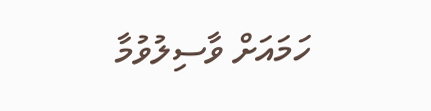ހަމައަށް ވާސިލުވުމާ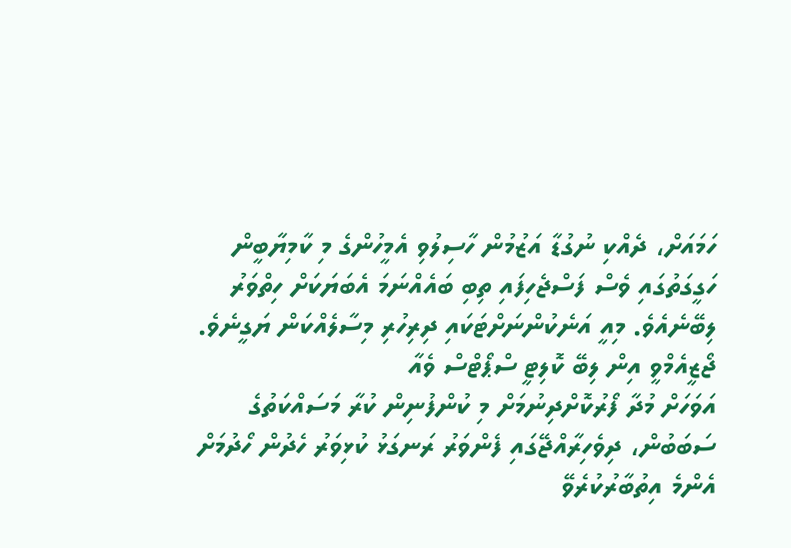ހަމައަށް، ދެއްކި ނުގުޑާ އަޒުމުން ހާސިލުވި އެމީހުންގެ މި ކާމިޔާބީން ހަގީގަތުގައި ވެސް ފަސްޖެހިފައި ތިބި ބައެއްނަމަ އެބަޔަކަށް ހިތްވަރު ލިބޭނެއެވެ. މިއީ އަނެކުންނަށްޓަކައި ދިރިހުރި މިސާލެއްކަން ޔަގީނެވެ.
ޖޯޒީއެމްވީ އިން ލިބޭ ކޮލިޓީ ސްޕޯޓްސް ވެއާ
އަވަހަށް މުދާ ފޯރުކޮށްދިނުމަށް މި ކުންފުނިން ކުރާ މަސައްކަތުގެ ސަބަބުން، ދިވެހިރާއްޖޭގައި ފެންވަރު ރަނގަޅު ކުޅިވަރު ހެދުން ހޯދުމަށް އެންމެ އިތުބާރުކުރެވޭ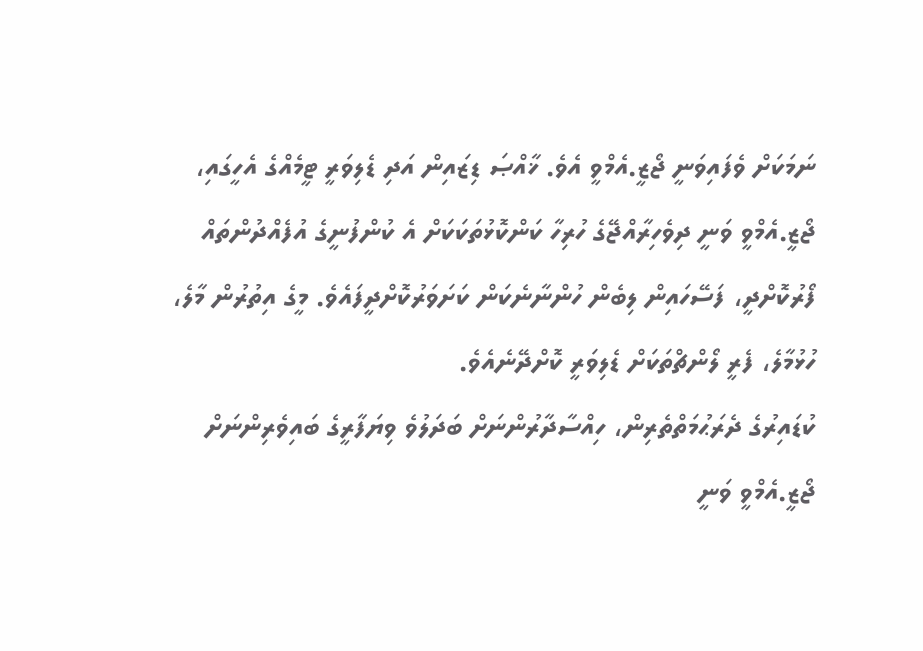ނަމަކަށް ވެފައިވަނީ ޖޯޒީ.އެމްވީ އެވެ. ޚާއްޞަ ޑިޒައިން އަދި ޑެލިވަރީ ޓީމެއްގެ އެހީގައި، ޖޯޒީ.އެމްވީ ވަނީ ދިވެހިރާއްޖޭގެ ހުރިހާ ކަންކޮޅުތަކަކަށް އެ ކުންފުނީގެ އުފެއްދުންތައް ފޯރުކޮށްދީ، ފަސޭހައިން ލިބެން ހުންނާނެކަން ކަށަވަރުކޮށްދީފައެވެ. މީގެ އިތުރުން މާލެ، ހުޅުމާލެ، ފެރީ ލޯންޗްތަކަށް ޑެލިވަރީ ކޮށްދޭނެއެވެ.
ކުޑައިރުގެ ދެރަޙުމަތްތެރިން، ހިއްސާދާރުންނަށް ބަދަލުވެ ވިޔަފާރީގެ ބައިވެރިންނަށް
ޖޯޒީ.އެމްވީ ވަނީ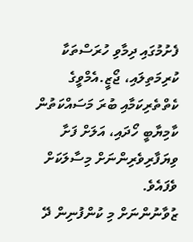ފެށުމުގައި ދިމާވި ހުރަސްތަކާ ކުރިމަތިލައި، ޖޯޒީ.އެމްވީގެ ކެތްތެރިކަމާއި ބުރަ މަސައްކަތުން ކާމިޔާބީ ހޯދައި، އަލަށް ފަށާ ވިޔަފާރިވެރިންނަށް މިސާލަކަށް ވެފައެވެ.
ޒުވާނުންނަށް މި ކުންފުނިން ދޭ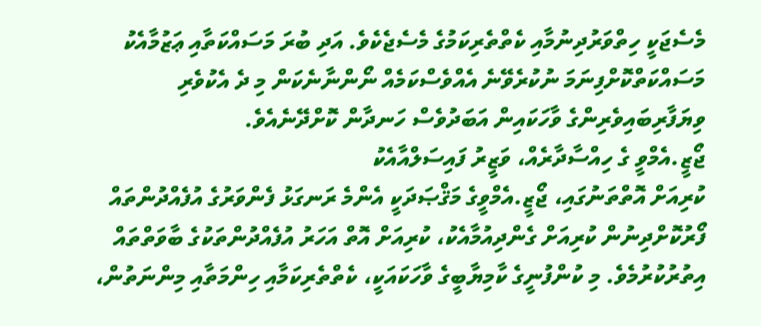މެސެޖަކީ ހިތްވަރުދިނުމާއި ކެތްތެރިކަމުގެ މެސެޖެކެވެ. އަދި ބުރަ މަސައްކަތާއި ޢަޒުމާއެކު މަސައްކަތްކޮށްފިނަމަ ނުކުރެވޭނެ އެއްވެސްކަމެއް ނޯންނާނެކަން މި ދެ އެކުވެރި ވިޔަފާރިބައިވެރިންގެ ވާހަކައިން އަބަދުވެސް ހަނދާން ކޮށްދޭނެއެވެ.
ޖޯޒީ.އެމްވީ ގެ ހިއްސާދާރެއް، ވަޒީރު ފައިސަލްއާއެކު
ކުރިއަށް އޮތްތަނުގައި، ޖޯޒީ.އެމްވީގެ މަޤްޞަދަކީ އެންމެ ރަނގަޅު ފެންވަރުގެ އުފެއްދުންތައް ފޯރުކޮށްދިނުން ކުރިއަށް ގެންދިއުމާއެކު، ކުރިއަށް އޮތް އަހަރު އުފެއްދުންތަކުގެ ބާވަތްތައް އިތުރުކުރުމެވެ. މި ކުންފުނީގެ ކާމިޔާބީގެ ވާހަކައަކީ، ކެތްތެރިކަމާއި ހިންމަތާއި މިންނަތުން،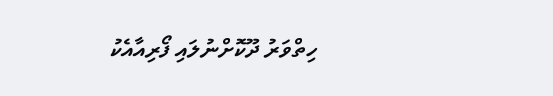ހިތްވަރު ދޫކޮށްނުލައި ފޯރިއާއެކު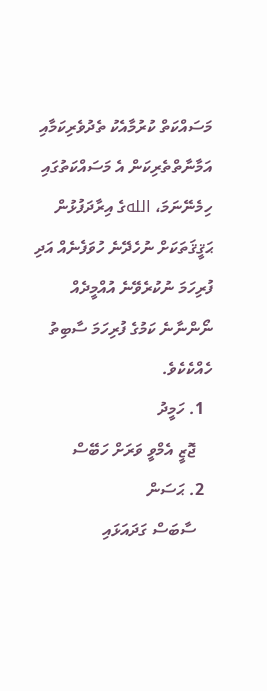މަސައްކަތް ކުރުމާއެކު ތެދުވެރިކަމާއި އަމާނާތްތެރިކަން އެ މަސައްކަތުގައި ހިމެނޭނަމަ، اللهގެ އިރާދަފުޅުން ޙަޤީޤަތަކަށް ނުހެދޭނެ ހުވަފެނެއް އަދި ފުރިހަމަ ނުކުރެވޭނެ އުއްމީދެއް ނޯންނާނެ ކަމުގެ ފުރިހަމަ ސާބިތު ހެއްކެކެވެ.
  1. ހަމީދު
    ޖޮޒީ އެމްވީ ވަރަށް ހަބޭސް
  2. ޙަސަން
    ސާބަސް ގަދައަޅައި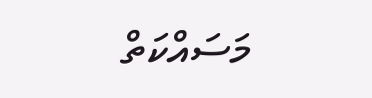މަސައްކަތް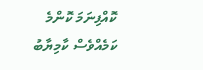ކޮއްފިނަމަ ކޮންމެ ކަމެއްވެސް ކާމިޔާބު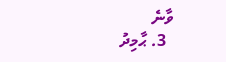ވާނެ
  3. ޙާމިދު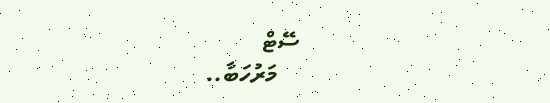ސޭޓް
    މަރުހަބާ..